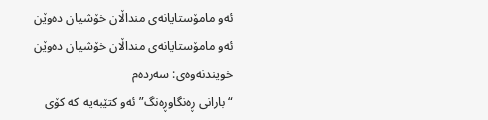ئەو مامۆستایانەی منداڵان خۆشیان دەوێن
ئەو مامۆستایانەی منداڵان خۆشیان دەوێن
خویندنەوەی: سەردەم
“بارانی ڕەنگاوڕەنگ” ئەو کتێبەیە کە کۆی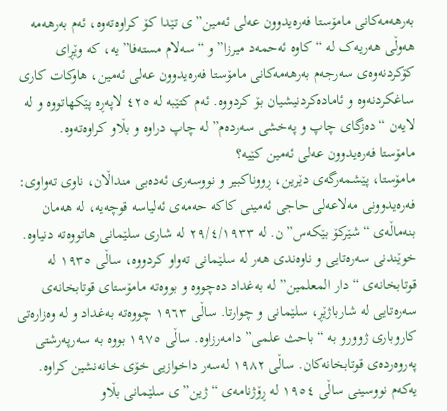بەرهەمەکانی مامۆستا فەرەیدوون عەلی ئەمین”ی تێدا کۆ کراوەتەوە، ئەم بەرهەمە هەوڵی هەریەک لە “کاوە ئەحمەد میرزا” و “سەلام مستەفا”یە، کە وێڕای کۆکردنەوەی سەرجەم بەرهەمەکانی مامۆستا فەرەیدوون عەلی ئەمین، هاوکات کاری ساغکردنەوە و ئامادەکردنیشیان بۆ کردووە. ئەم کتێبە لە ٤٢٥ لاپەڕە پێکهاتووە و لە لایەن “دەزگای چاپ و پەخشی سەردەم” لە چاپ دراوە و بڵاو کراوەتەوە.
مامۆستا فەرەیدوون عەلی ئەمین کێیە؟
مامۆستا، پێشمەرگەی دێرین، ڕووناکبیر و نووسەری ئەدەبی منداڵان، ناوی تەواوی: فەرەیدوونی مەلاعەلی حاجی ئەمینی کاکە حەمەی ئەلیاسە قوچەیە، لە هەمان بنەماڵەی “شێرکۆ بێکەس”ن. لە ٢٩/٤/١٩٣٣ لە شاری سلێمانی هاتووەتە دنیاوە. خوێندنی سەرەتایی و ناوەندی هەر لە سلێمانی تەواو کردووە، ساڵی ١٩٣٥ لە قوتابخانەی “دار المعلمین” لە بەغداد دەچووە و بووەتە مامۆستای قوتابخانەی سەرەتایی لە شارباژێڕ، سلێمانی و چوارتا. ساڵی ١٩٦٣ چووەتە بەغداد و لە وەزارەتی کاروباری ژوورو بە “باحث علمی” دامەرزاوە. ساڵی ١٩٧٥ بووە بە سەرپەرشتی پەروەردەی قوتابخانەکان. ساڵی ١٩٨٢ لەسەر داخوازیی خۆی خانەنشین کراوە. یەکەم نووسینی ساڵی ١٩٥٤ لە ڕۆژنامەی “ژین”ی سلێمانی بڵاو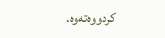کردووەتەوە.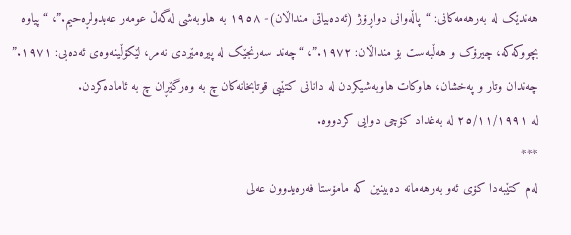هەندێک لە بەرهەمەکانی: “پاڵەوانی دواڕۆژ (ئەدەبیاتی منداڵان)- ١٩٥٨ بە هاوبەشی لەگەڵ عومەر عەبدولڕەحیم.”، “پیاوە بچووکەکە، چیرۆک و هەڵبەست بۆ منداڵان: ١٩٧٢.”، “چەند سەرنجێک لە پیرەمێردی نەمر، لێکۆڵینەوەی ئەدەبی: ١٩٧١.” چەندان وتار و پەخشان، هاوکات هاوبەشیکردن لە دانانی کتێبی قوتابخانەکان چ بە وەرگێڕان چ بە ئامادەکردن.
لە ٢٥/١١/١٩٩١ لە بەغداد کۆچی دوایی کردووە.
***
لەم کتێبەدا کۆی ئەو بەرهەمانە دەبینین کە مامۆستا فەرەیدوون عەلی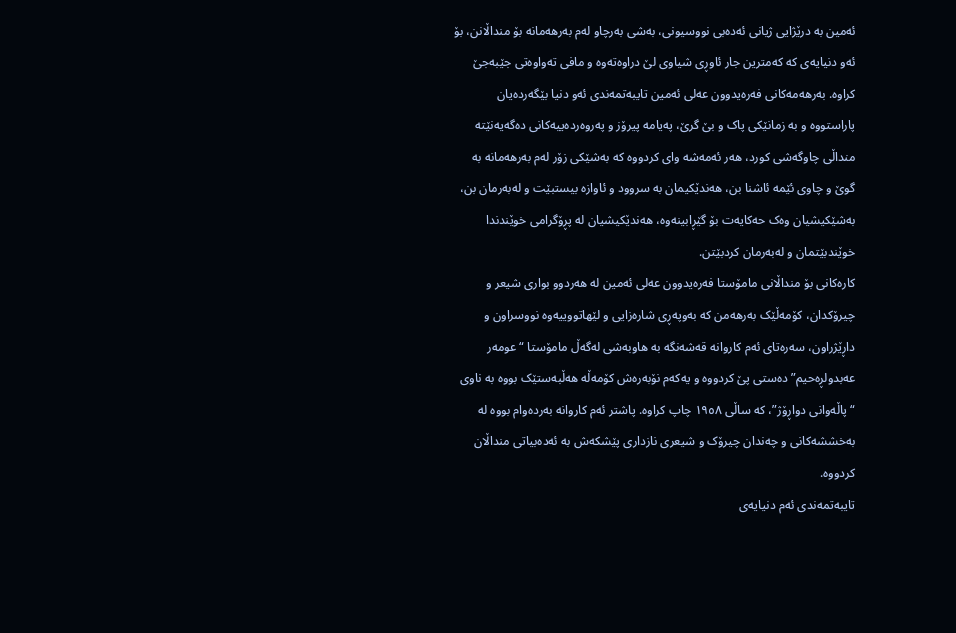ئەمین بە درێژایی ژیانی ئەدەبی نووسیونی، بەشی بەرچاو لەم بەرهەمانە بۆ منداڵانن، بۆ ئەو دنیایەی کە کەمترین جار ئاوڕی شیاوی لێ دراوەتەوە و مافی تەواوەتی جێبەجێ کراوە. بەرهەمەکانی فەرەیدوون عەلی ئەمین تایبەتمەندی ئەو دنیا بێگەردەیان پاراستووە و بە زمانێکی پاک و بێ گرێ، پەیامە پیرۆز و پەروەردەییەکانی دەگەیەنێتە منداڵی چاوگەشی کورد، هەر ئەمەشە وای کردووە کە بەشێکی زۆر لەم بەرهەمانە بە گوێ و چاوی ئێمە ئاشنا بن، هەندێکیمان بە سروود و ئاوازە بیستبێت و لەبەرمان بن، بەشێکیشیان وەک حەکایەت بۆ گێڕابینەوە، هەندێکیشیان لە پڕۆگرامی خوێندندا خوێندبێتمان و لەبەرمان کردبێتن.
کارەکانی بۆ منداڵانی مامۆستا فەرەیدوون عەلی ئەمین لە هەردوو بواری شیعر و چیرۆکدان، کۆمەڵێک بەرهەمن کە بەوپەڕی شارەزایی و لێهاتووییەوە نووسراون و داڕێژراون، سەرەتای ئەم کاروانە قەشەنگە بە هاوبەشی لەگەڵ مامۆستا “عومەر عەبدولڕەحیم” دەستی پێ کردووە و یەکەم نۆبەرەش کۆمەڵە هەڵبەستێک بووە بە ناوی “پاڵەوانی دواڕۆژ”، کە ساڵی ١٩٥٨ چاپ کراوە. پاشتر ئەم کاروانە بەردەوام بووە لە بەخششەکانی و چەندان چیرۆک و شیعری نازداری پێشکەش بە ئەدەبیاتی منداڵان کردووە.
تایبەتمەندی ئەم دنیایەی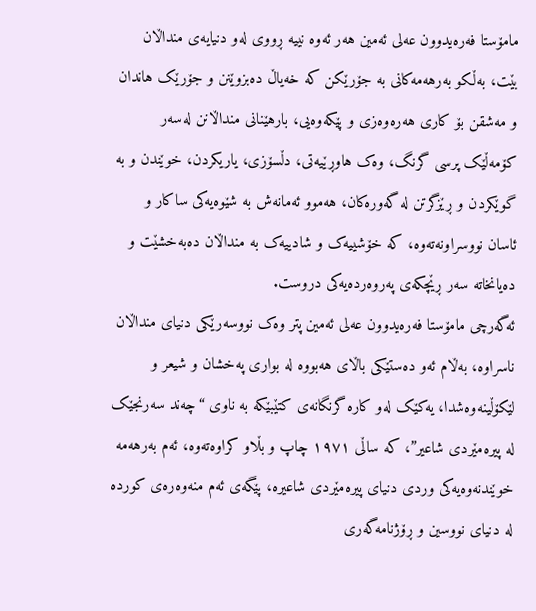مامۆستا فەرەیدوون عەلی ئەمین هەر ئەوە نییە ڕووی لەو دنیایەی منداڵان بێت، بەڵکو بەرهەمەکانی بە جۆرێکن کە خەیاڵ دەبزوێنن و جۆرێک هاندان و مەشقن بۆ کاری هەرەوەزی و پێکەوەیی، بارهێنانی منداڵانن لەسەر کۆمەڵێک پرسی گرنگ، وەک هاوڕێیەتی، دڵسۆزی، یاریکردن، خوێندن و بە گوێکردن و ڕێزگرتن لە گەورەکان، هەموو ئەمانەش بە شێوەیەکی ساکار و ئاسان نووسراونەتەوە، کە خۆشییەک و شادییەک بە منداڵان دەبەخشێت و دەیانخاتە سەر ڕێچکەی پەروەردەیەکی دروست.
ئەگەرچی مامۆستا فەرەیدوون عەلی ئەمین پتر وەک نووسەرێکی دنیای منداڵان ناسراوە، بەڵام ئەو دەستێکی باڵای هەبووە لە بواری پەخشان و شیعر و لێکۆڵینەوەشدا، یەکێک لەو کارە گرنگانەی کتێبێکە بە ناوی “چەند سەرنجێک لە پیرەمێردی شاعیر”، کە ساڵی ١٩٧١ چاپ و بڵاو کراوەتەوە، ئەم بەرهەمە خوێندنەوەیەکی وردی دنیای پیرەمێردی شاعیرە، پێگەی ئەم منەوەرەی کوردە لە دنیای نووسین و ڕۆژنامەگەری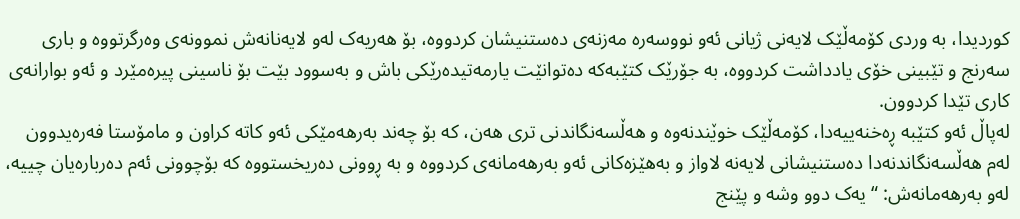کوردیدا، بە وردی کۆمەڵێک لایەنی ژیانی ئەو نووسەرە مەزنەی دەستنیشان کردووە، بۆ هەریەک لەو لایەنانەش نموونەی وەرگرتووە و باری سەرنج و تێبینی خۆی یادداشت کردووە، بە جۆرێک کتێبەکە دەتوانێت یارمەتیدەرێکی باش و بەسوود بێت بۆ ناسینی پیرەمێرد و ئەو بوارانەی کاری تێدا کردوون.
لەپاڵ ئەو کتێبە ڕەخنەییەدا، کۆمەڵێک خوێندنەوە و هەڵسەنگاندنی تری هەن، کە بۆ چەند بەرهەمێکی ئەو کاتە کراون و مامۆستا فەرەیدوون لەم هەڵسەنگاندنەدا دەستنیشانی لایەنە لاواز و بەهێزەکانی ئەو بەرهەمانەی کردووە و بە ڕوونی دەریخستووە کە بۆچوونی ئەم دەربارەیان چییە، لەو بەرهەمانەش: “یەک دوو وشە و پێنج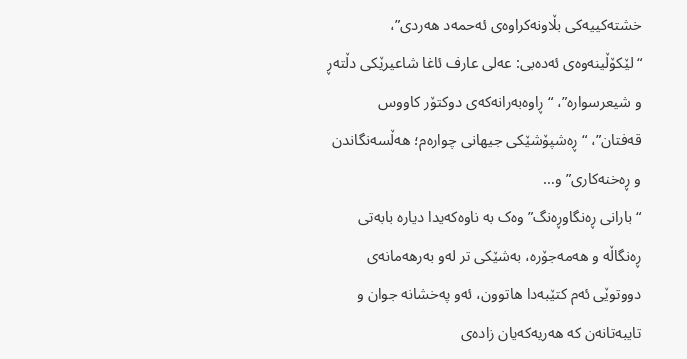خشتەکییەکی بڵاونەکراوەی ئەحمەد هەردی”، “لێکۆڵینەوەی ئەدەبی: عەلی عارف ئاغا شاعیرێکی دڵتەڕ و شیعرسوارە”، “ڕاوەبەرانەکەی دوکتۆر کاووس قەفتان”، “ڕەشپۆشێکی جیهانی چوارەم؛ هەڵسەنگاندن و ڕەخنەکاری” و…
“بارانی ڕەنگاوڕەنگ” وەک بە ناوەکەیدا دیارە بابەتی ڕەنگاڵە و هەمەجۆرە، بەشێکی تر لەو بەرهەمانەی دووتوێی ئەم کتێبەدا هاتوون، ئەو پەخشانە جوان و تایبەتانەن کە هەریەکەیان زادەی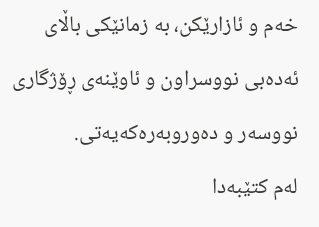خەم و ئازارێکن، بە زمانێکی باڵای ئەدەبی نووسراون و ئاوێنەی ڕۆژگاری نووسەر و دەوروبەرەکەیەتی.
لەم کتێبەدا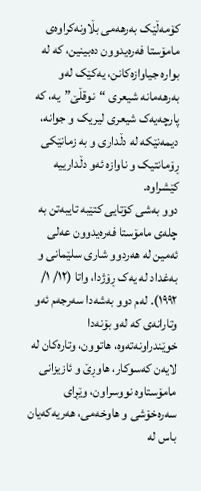کۆمەڵێک بەرهەمی بڵاونەکراوەی مامۆستا فەرەیدوون دەبینین، کە لە بوارە جیاوازەکانن، یەکێک لەو بەرهەمانە شیعری “نوقڵێ”یە، کە پارچەیەک شیعری لیریک و جوانە، دیمەنێکە لە دڵداری و بە زمانێکی ڕۆمانتیک و ناوازە ئەو دڵدارییە کێشراوە.
دوو بەشی کۆتایی کتێبە تایبەتن بە چلەی مامۆستا فەرەیدوون عەلی ئەمین لە هەردوو شاری سلێمانی و بەغداد لە یەک ڕۆژدا، واتا (١٢/ ١/ ١٩٩٢). لەم دوو بەشەدا سەرجەم ئەو وتارانەی کە لەو بۆنەدا خوێندراونەتەوە، هاتوون، وتارەکان لە لایەن کەسوکار، هاوڕێ و ئازیزانی مامۆستاوە نووسراون، وێڕای سەرەخۆشی و هاوخەمی، هەریەکەیان باس لە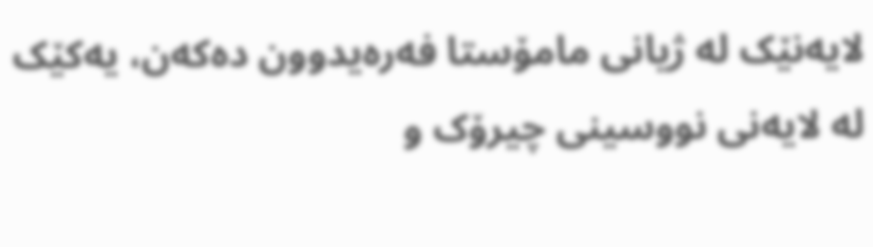لایەنێک لە ژیانی مامۆستا فەرەیدوون دەکەن، یەکێک لە لایەنی نووسینی چیرۆک و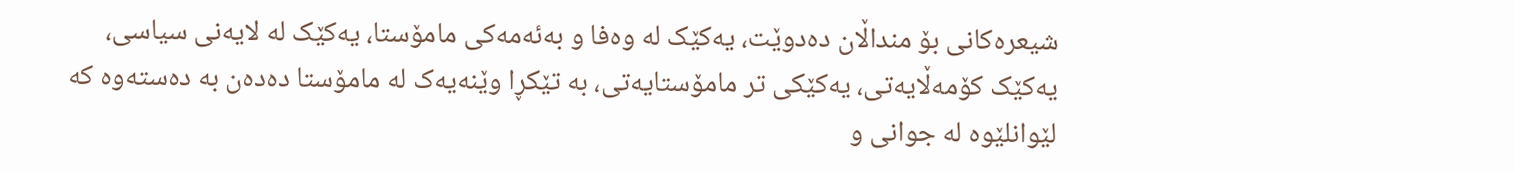شیعرەکانی بۆ منداڵان دەدوێت، یەکێک لە وەفا و بەئەمەکی مامۆستا، یەکێک لە لایەنی سیاسی، یەکێک کۆمەڵایەتی، یەکێکی تر مامۆستایەتی، بە تێکڕا وێنەیەک لە مامۆستا دەدەن بە دەستەوە کە لێوانلێوە لە جوانی و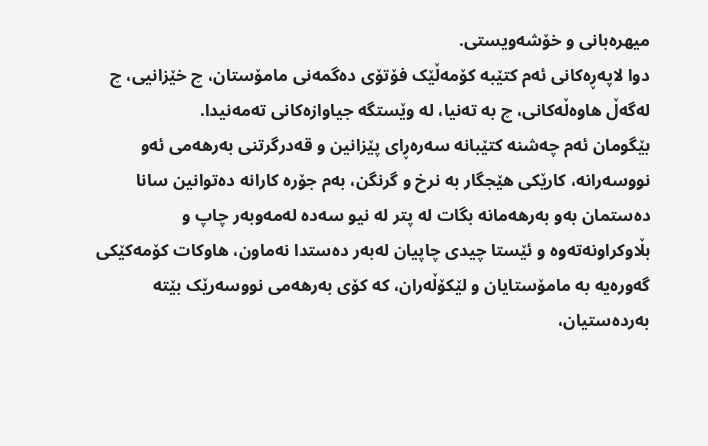میهرەبانی و خۆشەویستی.
دوا لاپەڕەکانی ئەم کتێبە کۆمەڵێک فۆتۆی دەگمەنی مامۆستان، چ خێزانیی، چ لەگەڵ هاوەڵەکانی، چ بە تەنیا، لە وێستگە جیاوازەکانی تەمەنیدا.
بێگومان ئەم چەشنە کتێبانە سەرەڕای پێزانین و قەدرگرتنی بەرهەمی ئەو نووسەرانە، کارێکی هێجگار بە نرخ و گرنگن، بەم جۆرە کارانە دەتوانین سانا دەستمان بەو بەرهەمانە بگات لە پتر لە نیو سەدە لەمەوبەر چاپ و بڵاوکراونەتەوە و ئێستا چیدی چاپیان لەبەر دەستدا نەماون، هاوکات کۆمەکێکی گەورەیە بە مامۆستایان و لێکۆڵەران، کە کۆی بەرهەمی نووسەرێک بێتە بەردەستیان،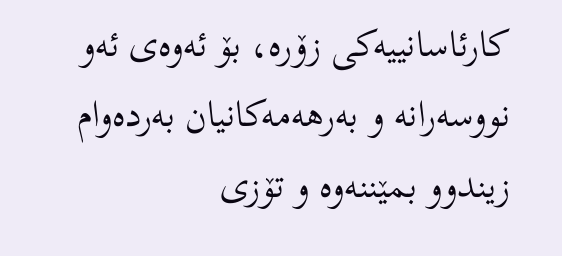کارئاسانییەکی زۆرە، بۆ ئەوەی ئەو نووسەرانە و بەرهەمەکانیان بەردەوام زیندوو بمێننەوە و تۆزی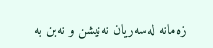زەمانە لەسەریان نەنیشن و نەبن بە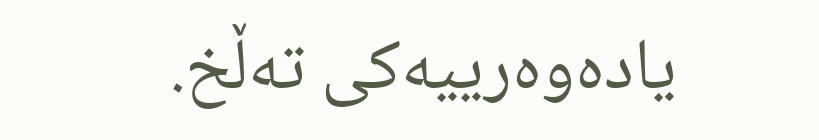یادەوەرییەکی تەڵخ.